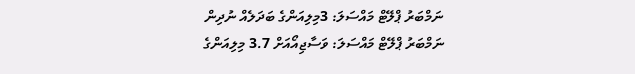ނަމްބަރު ޕްލޭޓް މައްސަލަ: 3މިލިއަންގެ ބަދަލެއް ނުދިން
ނަމްބަރު ޕްލޭޓް މައްސަލަ: ވަސާޖިއޯއަށް 3.7 މިލިއަންގެ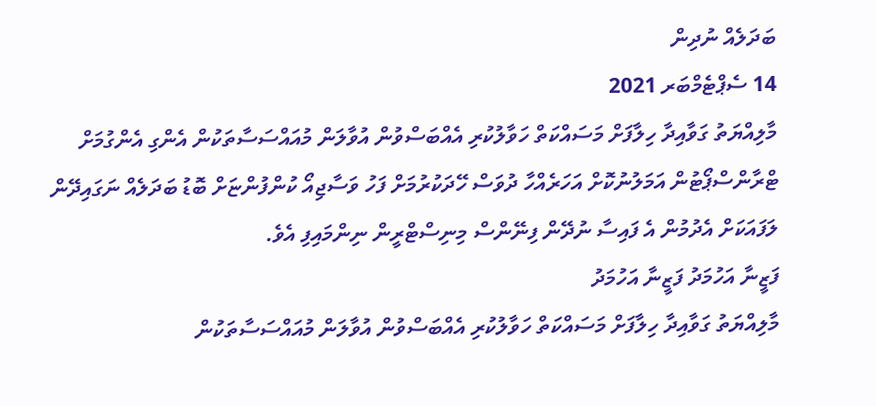ބަދަލެއް ނުދިން
14 ސެޕްޓެމްބަރ 2021
މާލިއްޔަތު ގަވާއިދާ ހިލާފަށް މަސައްކަތް ހަވާލުކުރި އެއްބަސްވުން އުވާލަން މުއައްސަސާތަކުން އެންގި އެންގުމަށް ޓްރާންސްޕޯޓުން އަމަލުނުކޮށް އަހަރެއްހާ ދުވަސް ހޭދަކުރުމަށް ފަހު ވަސާޖިއޯ ކުންފުންޏަށް ބޮޑު ބަދަލެއް ނަގައިދޭން ލަފައަކަށް އެދުމުން އެ ފައިސާ ނުދޭން ފިނޭންސް މިނިސްޓްރީން ނިންމައިފި އެވެ.
ފަޒީނާ އަހުމަދު ފަޒީނާ އަހުމަދު
މާލިއްޔަތު ގަވާއިދާ ހިލާފަށް މަސައްކަތް ހަވާލުކުރި އެއްބަސްވުން އުވާލަން މުއައްސަސާތަކުން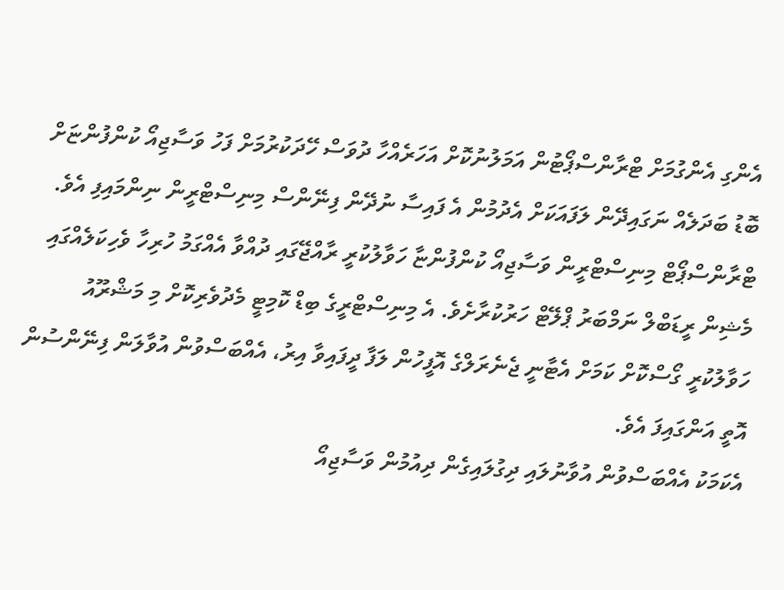އެންގި އެންގުމަށް ޓްރާންސްޕޯޓުން އަމަލުނުކޮށް އަހަރެއްހާ ދުވަސް ހޭދަކުރުމަށް ފަހު ވަސާޖިއޯ ކުންފުންޏަށް ބޮޑު ބަދަލެއް ނަގައިދޭން ލަފައަކަށް އެދުމުން އެ ފައިސާ ނުދޭން ފިނޭންސް މިނިސްޓްރީން ނިންމައިފި އެވެ.
ޓްރާންސްޕޯޓް މިނިސްޓްރީން ވަސާޖިއޯ ކުންފުންޏާ ހަވާލުކުރީ ރާއްޖޭގައި ދުއްވާ އެއްގަމު ހުރިހާ ވެހިކަލެއްގައި މެޝިން ރީޑަބްލް ނަމްބަރު ޕްލޭޓް ހަރުކުރާށެވެ. އެ މިނިސްޓްރީގެ ބިޑް ކޮމިޓީ މެދުވެރިކޮށް މި މަޝްރޫއު ހަވާލުކުރީ ގޯސްކޮށް ކަމަށް އެޓާނީ ޖެނެރަލްގެ އޮފީހުން ލަފާ ދީފައިވާ އިރު، އެއްބަސްވުން އުވާލަން ފިނޭންސުން އޮތީ އަންގައިފަ އެވެ.
އެކަމަކު އެއްބަސްވުން އުވާނުލައި ދިގުލައިގެން ދިއުމުން ވަސާޖިއޯ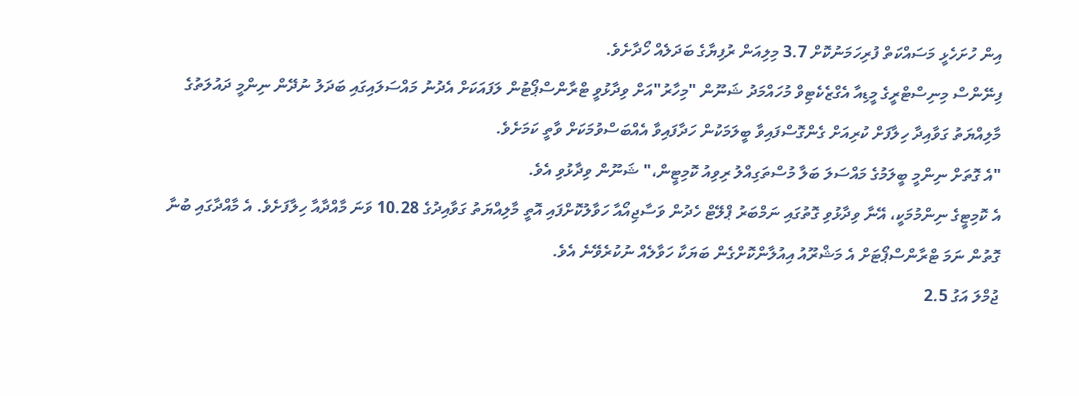އިން ހުށަހެޅީ މަސައްކަތް ފުރިހަމަނުކޮށް 3.7 މިލިއަން ރުފިޔާގެ ބަދަލެއް ހޯދާށެވެ.
ފިނޭންސް މިނިސްޓްރީގެ މީޑިއާ އެގްޒެކެޓިވް މުހައްމަދު ޝަނޫން "މިހާރު"އަށް ވިދާޅުވީ ޓްރާންސްޕޯޓުން ލަފައަކަށް އެދުނު މައްސަލައިގައި ބަދަލު ނުދޭން ނިންމީ ދައުލަތުގެ މާލިއްޔަތު ގަވާއިދާ ހިލާފަށް ކުރިއަށް ގެންގޮސްފައިވާ ބީލަމަކުން ހަދާފައިވާ އެއްބަސްވުމަކަށް ވާތީ ކަމަށެވެ.
"އެ ގޮތަށް ނިންމީ ބީލަމުގެ މައްސަލަ ބަލާ މުސްތަގިއްލު ރިވިއު ކޮމިޓީން،" ޝަނޫން ވިދާޅުވި އެވެ.
އެ ކޮމިޓީގެ ނިންމުމަކީ، އޭނާ ވިދާޅުވި ގޮތުގައި ނަމްބަރު ޕްލޭޓް ހެދުން ވަސާޖިއޯއާ ހަވާލުކޮށްފައި އޮތީ މާލިއްޔަތު ގަވާއިދުގެ 10.28 ވަނަ މާއްދާއާ ހިލާފަށެވެ. އެ މާއްދާގައި ބުނާ ގޮތުން ނަމަ ޓްރާންސްޕޯޓަށް އެ މަޝްރޫއު އިއުލާންކޮށްގެން ބަޔަކާ ހަވާލެއް ނުކުރެވޭނެ އެވެ.
ޖުމްލަ އަގު 2.5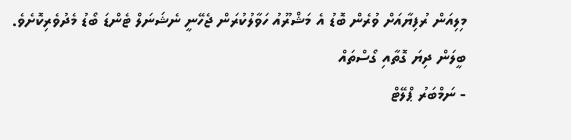މިލިއަން ރުފިޔާއަށް ވުރެން ބޮޑު އެ މަޝްރޫއު ހަވާލުކުރަން ޖެހޭނީ ނެޝަނަލް ޓެންޑަ ބޯޑު މެދުވެރިކޮށެވެ.
ބީލަން ދިޔަ ގޮތާއި ގޯސްތައް
- ނަމްބަރު ޕްލޭޓް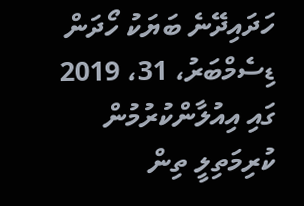ހަދައިދޭނެ ބަޔަކު ހޯދަން ޑިސެމްބަރު، 31، 2019 ގައި އިއުލާންކުރުމުން ކުރިމަތިލީ ތިން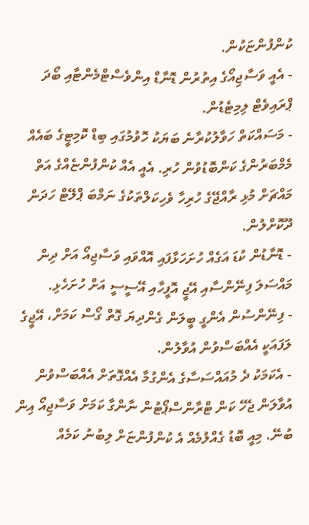ކުންފުންޏަކުން.
- އެއީ ވަސާޖިއޯގެ އިތުރުން ޑޮނާޑް އިންވެސްޓްމެންޓާއި ބޯދަ ޕްރައިވެޓް ލިމިޓެޑުން.
- މަސައްކަތް ހަވާލުކުރާނެ ބަޔަކު ހޮވުމުގައި ބިޑް ކޮމިޓީގެ ބައެއް މެމްބަރުންގެ ކަންބޮޑުވުން ހުރި. އެއީ އެއް ކުންފުންޏެއްގެ އަތް މައްޗަށް މުޅި ރާއްޖޭގެ ހުރިހާ ވެހިކަލްތަކުގެ ނަމްބަ ޕްލޭޓް ހަދަން ދޫކޮށްލުން.
- ޑޮނާޑުން ކުޑަ އަގެއް ހުށަހަޅާފައި އޮއްވައި ވަސާޖިއޯ އަށް ދިން މައްސަލަ ފިނޭންސާއި އޭޖީ އޮފީހާއި އޭސީސީ އަށް ހުށަހެޅި.
- ފިނޭންސުން އެންގީ ބީލަން ގެންދިޔަ ގޮތް ގޯސް ކަމަށް، އޭޖީގެ ލަފައަކީ އެއްބަސްވުން އުވާލުން.
- އެކަމަކު ދެ މުއައްސަސާގެ އެންގުމާ އެއްގޮތަށް އެއްބަސްވުން އުވާލަން ޖެހޭ ކަން ޓްރާންސްޕޯޓުން ނާންގާ ކަމަށް ވަސާޖިއޯ އިން ބުނޭ. މިއީ ބޮޑު ގެއްލުމެއް އެ ކުންފުންޏަށް ލިބުނު ކަމެއް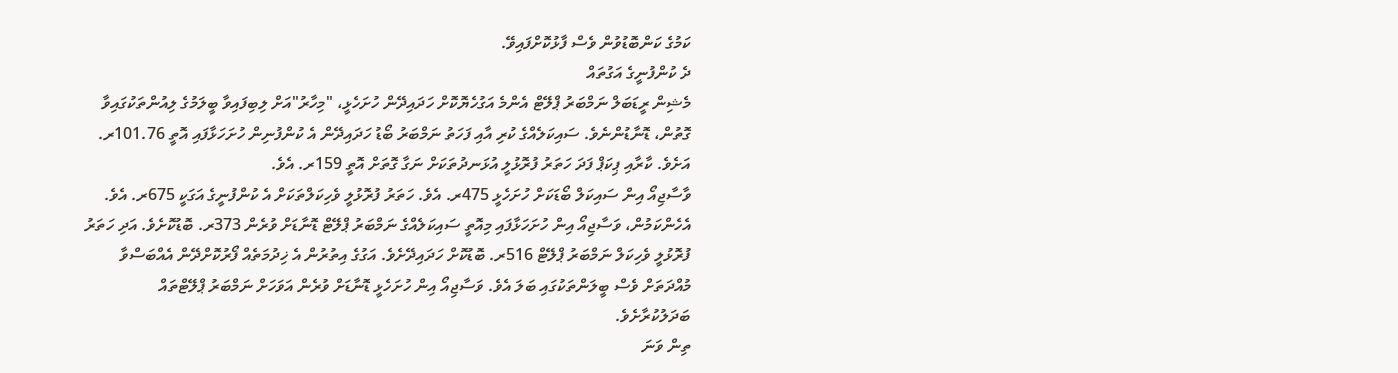ކަމުގެ ކަންބޮޑުވުން ވެސް ފާޅުކޮށްފައިވޭ.
ދެ ކުންފުނީގެ އަގުތައް
މެޝިން ރީޑަބަލް ނަމްބަރު ޕްލޭޓް އެންމެ އަގުހެޔޮކޮށް ހަދައިދޭން ހުށަހެޅީ، "މިހާރު"އަށް ލިބިފައިވާ ބީލަމުގެ ލިއުންތަކުގައިވާ ގޮތުން، ޑޮނާޑުންނެވެ. ސައިކަލެއްގެ ކުރި އާއި ފަހަތު ނަމްބަރު ބޯޑު ހަދައިދޭން އެ ކުންފުނިން ހުށަހަޅާފައި އޮތީ 101.76ރ. އަށެވެ. ކާރާއި ޕިކަޕް ފަދަ ހަތަރު ފުރޮޅުލީ އުޅަނދުތަކަށް ނަގާ ގޮތަށް އޮތީ 159ރ. އެވެ.
ވާސާޖިއޯ އިން ސައިކަލް ބޯޑަކަށް ހުށަހެޅީ 475ރ. އެވެ. ހަތަރު ފުރޮޅުލީ ވެހިކަލްތަކަށް އެ ކުންފުނީގެ އަގަކީ 675ރ. އެވެ.
އެހެންކަމުން، ވަސާޖިއޯ އިން ހުށަހަޅާފައި މިއޮތީ ސައިކަލެއްގެ ނަމްބަރު ޕްލޭޓް ޑޮނާޑަށް ވުރެން 373ރ. ބޮޑުކޮށެވެ. އަދި ހަތަރު ފުރޮޅުލީ ވެހިކަލް ނަމްބަރު ޕްލޭޓް 516ރ. ބޮޑުކޮށް ހަދައިދޭށެވެ. އަގުގެ އިތުރުން އެ ޚިދުމަތެއް ފޯރުކޮށްދޭން އެއްބަސްވާ މުއްދަތަށް ވެސް ބީލަންތަކުގައި ބަލަ އެވެ. ވަސާޖިއޯ އިން ހުށަހެޅީ ޑޮނާޑަށް ވުރެން އަވަހަށް ނަމްބަރު ޕްލޭޓްތައް ބަދަލުކުރާށެވެ.
ތިން ވަނަ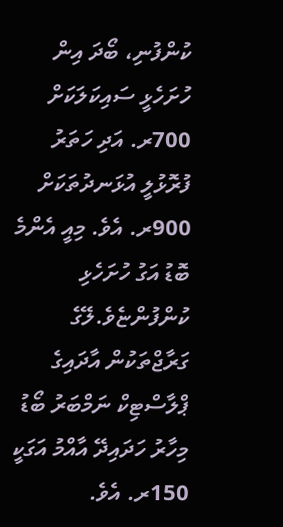ކުންފުނި، ބޯދަ އިން ހުށަހެޅީ ސައިކަލަކަށް 700ރ. އަދި ހަތަރު ފުރޮޅުލީ އުޅަނދުތަކަށް 900ރ. އެވެ. މިއީ އެންމެ ބޮޑު އަގު ހުށަހެޅި ކުންފުންޏެވެ.ލޭގެ ގަރާޖްތަކުން އާދައިގެ ޕްލާސްޓިކް ނަމްބަރު ބޯޑު މިހާރު ހަދައިދޭ އާއްމު އަގަކީ 150ރ. އެވެ.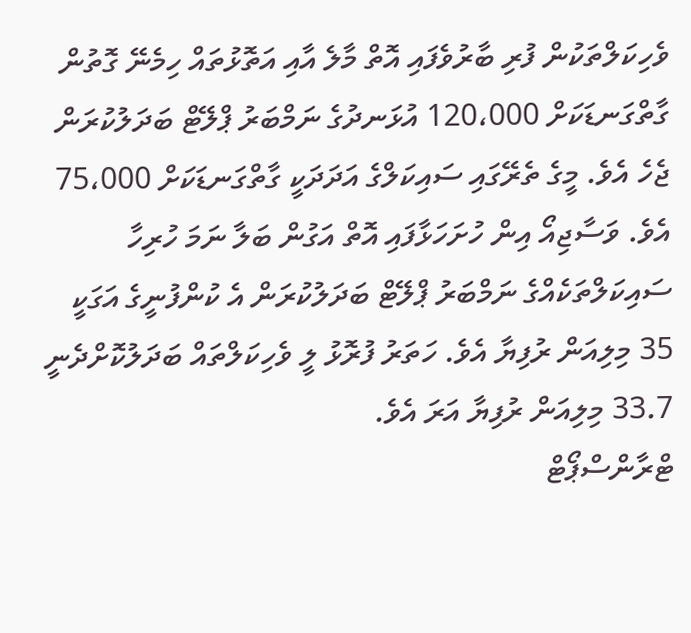ވެހިކަލްތަކުން ފުރި ބާރުވެފައި އޮތް މާލެ އާއި އަތޮޅުތައް ހިމެނޭ ގޮތުން ގާތްގަނޑަކަށް 120،000 އުޅަނދުގެ ނަމްބަރު ޕްލޭޓް ބަދަލުކުރަން ޖެހެ އެވެ. މީގެ ތެރޭގައި ސައިކަލްގެ އަދަދަކީ ގާތްގަނޑަކަށް 75،000 އެވެ. ވަސާޖިއޯ އިން ހުށަހަޅާފައި އޮތް އަގުން ބަލާ ނަމަ ހުރިހާ ސައިކަލްތަކެއްގެ ނަމްބަރު ޕްލޭޓް ބަދަލުކުރަން އެ ކުންފުނީގެ އަގަކީ 35 މިލިއަން ރުފިޔާ އެވެ. ހަތަރު ފުރޮޅު ލީ ވެހިކަލްތައް ބަދަލުކޮށްދެނީ 33.7 މިލިއަން ރުފިޔާ އަރަ އެވެ.
ޓްރާންސްޕޯޓް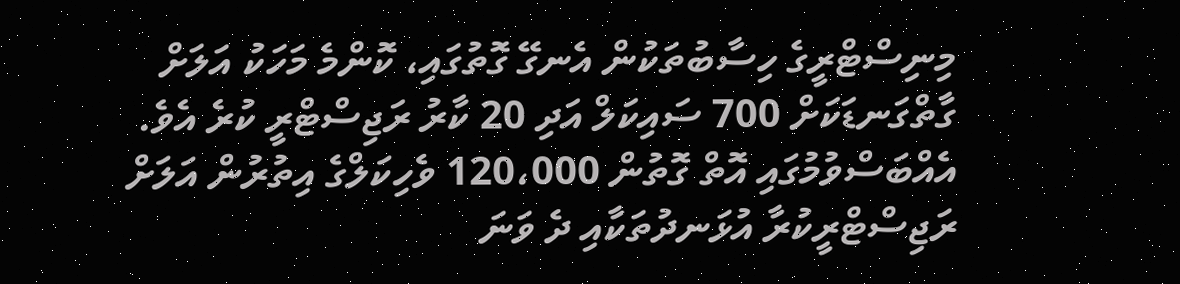މިނިސްޓްރީގެ ހިސާބުތަކުން އެނގޭ ގޮތުގައި، ކޮންމެ މަހަކު އަލަށް ގާތްގަނޑަކަށް 700 ސައިކަލް އަދި 20 ކާރު ރަޖިސްޓްރީ ކުރެ އެވެ. އެއްބަސްވުމުގައި އޮތް ގޮތުން 120،000 ވެހިކަލްގެ އިތުރުން އަލަށް ރަޖިސްޓްރީކުރާ އުޅަނދުތަކާއި ދެ ވަނަ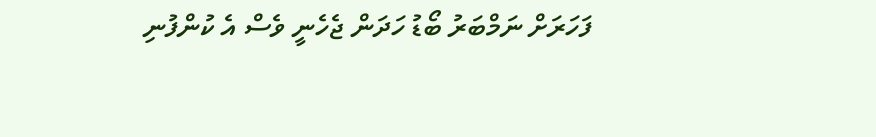ފަހަރަށް ނަމްބަރު ބޯޑު ހަދަން ޖެހެނީ ވެސް އެ ކުންފުނި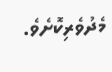މެދުވެރިކޮށެވެ.